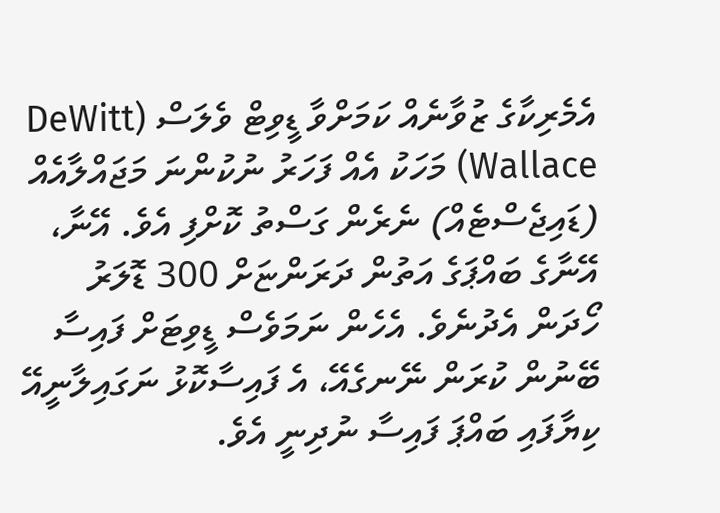އެމެރިކާގެ ޒުވާނެއް ކަމަށްވާ ޑީވިޓް ވެލަސް (DeWitt Wallace) މަހަކު އެއް ފަހަރު ނުކުންނަ މަޖައްލާއެއް (ޑައިޖެސްޓެއް) ނެރެން ގަސްތު ކޮށްފި އެވެ. އޭނާ، އޭނާގެ ބައްޕަގެ އަތުން ދަރަންޏަށް 300 ޑޮލަރު ހޯދަން އެދުނެވެ. އެހެން ނަމަވެސް ޑީވިޓަށް ފައިސާ ބޭނުން ކުރަން ނޭނގެއޭ، އެ ފައިސާކޮޅު ނަގައިލާނީއޭ ކިޔާފައި ބައްޕަ ފައިސާ ނުދިނީ އެވެ.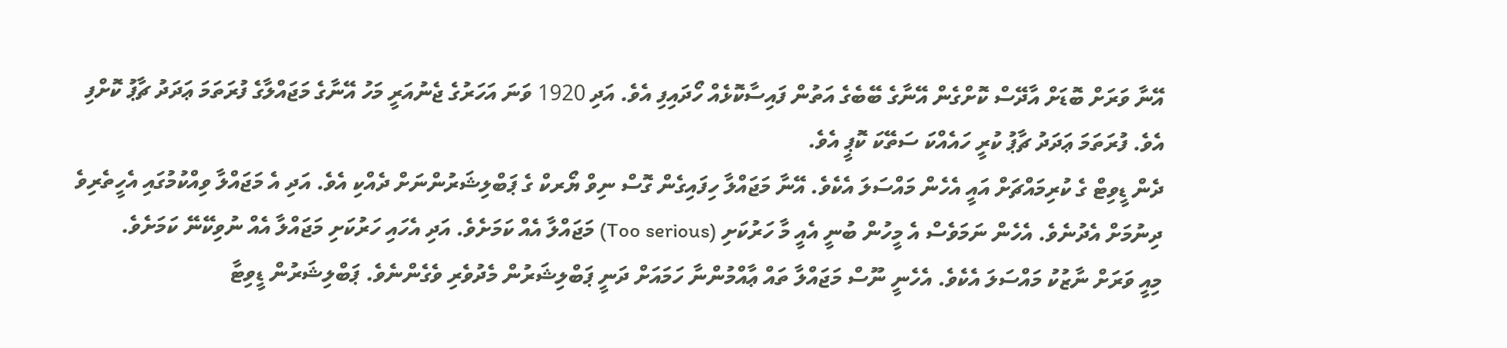އޭނާ ވަރަށް ބޮޑަށް އާދޭސް ކޮށްގެން އޭނާގެ ބޭބެގެ އަތުން ފައިސާކޮޅެއް ހޯދައިފި އެވެ. އަދި 1920 ވަނަ އަހަރުގެ ޖެނުއަރީ މަހު އޭނާގެ މަޖައްލާގެ ފުރަތަމަ ޢަދަދު ޗާޕު ކޮށްފި އެވެ. ފުރަތަމަ ޢަދަދު ޗާޕު ކުރީ ހައެއްކަ ސަތޭކަ ކޮޕީ އެވެ.
ދެން ޑީވިޓް ގެ ކުރިމައްޗަށް އައީ އެހެން މައްސަލަ އެކެވެ. އޭނާ މަޖައްލާ ހިފައިގެން ގޮސް ނިވް ޔޯރކް ގެ ޕަބްލިޝަރުންނަށް ދެއްކި އެވެ. އަދި އެ މަޖައްލާ ވިއްކުމުގައި އެހީތެރިވެ ދިނުމަށް އެދުނެވެ. އެހެން ނަމަވެސް އެ މީހުން ބުނީ އެއީ މާ ހަރުކަށި (Too serious) މަޖައްލާ އެއް ކަމަށެވެ. އަދި އެހައި ހަރުކަށި މަޖައްލާ އެއް ނުވިކޭނޭ ކަމަށެވެ.
މިއީ ވަރަށް ނާޒުކު މައްސަލަ އެކެވެ. އެހެނީ ނޫސް މަޖައްލާ ތައް ޢާއްމުންނާ ހަމައަށް ދަނީ ޕަބްލިޝަރުން މެދުވެރި ވެގެންނެވެ. ޕަބްލިޝަރުން ޑީވިޓާ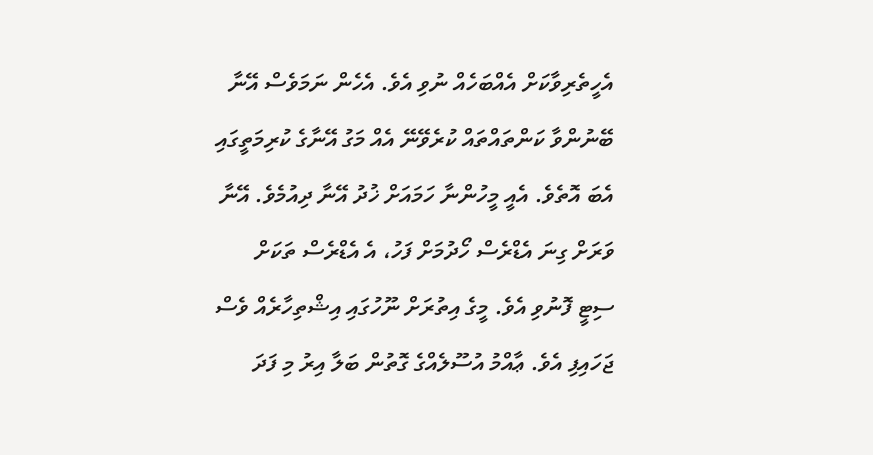އެހީތެރިވާކަށް އެއްބަހެއް ނުވި އެވެ. އެހެން ނަމަވެސް އޭނާ ބޭނުންވާ ކަންތައްތައް ކުރެވޭނޭ އެއް މަގު އޭނާގެ ކުރިމަތީގައި އެބަ އޮތެވެ. އެއީ މީހުންނާ ހަމައަށް ޚުދު އޭނާ ދިއުމެވެ. އޭނާ ވަރަށް ގިނަ އެޑްރެސް ހޯދުމަށް ފަހު، އެ އެޑްރެސް ތަކަށް ސިޓީ ފޮނުވި އެވެ. މީގެ އިތުރަށް ނޫހުގައި އިޝްތިހާރެއް ވެސް ޖަހައިފި އެވެ. ޢާއްމު އުސޫލެއްގެ ގޮތުން ބަލާ އިރު މި ފަދަ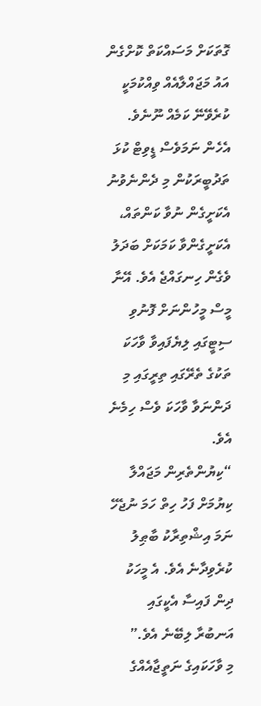ގޮތަކަށް މަސައްކަތް ކޮށްގެން އައު މަޖައްލާއެއް ވިއްކުމަކީ ކުރެވޭނޭ ކަމެއް ނޫނެވެ. އެހެން ނަމަވެސް ޑީވިޓް ކުޅަ ތަދުބީރަކުން މި ދެންނެވުނު އެކަށީގެން ނުވާ ކަންތައް، އެކަށީގެންވާ ކަމަކަށް ބަދަލު ވެގެން ހިނގައްޖެ އެވެ. އޭނާ މީސް މީހުންނަށް ފޮނުވި ސިޓީގައި ލިޔެފައިވާ ވާހަކަ ތަކުގެ ތެރޭގައި ތިރީގައި މި ދަންނަވާ ވާހަކަ ވެސް ހިމެނެ އެވެ.
“ކިޔުންތެރިން މަޖައްލާ ކިޔުމަށް ފަހު ހިތް ހަމަ ނުޖެހޭ ނަމަ އިޝްތިރާކު ބާޠިލު ކުރެވިދާނެ އެވެ. އެ މީހަކު ދިން ފައިސާ އެކީގައި އަނބުރާ ލިބޭނެ އެވެ.”
މި ވާހަކައިގެ ނަތީޖާއެއްގެ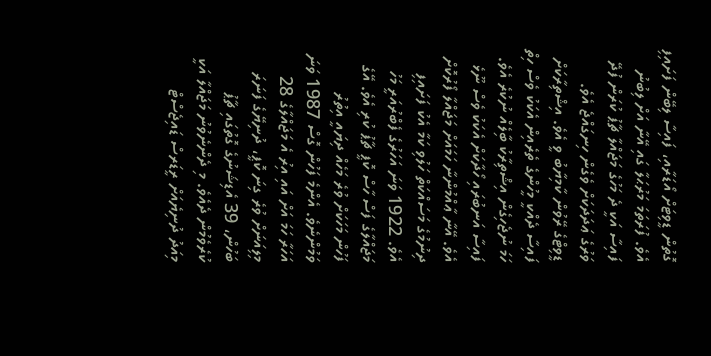ގޮތުން ޑީވިޓަށް އޯޑަރާއި، ފައިސާ ލިބޭން ފަށައިފި އެވެ. ފުރަތަމަ މަރުޙަލާ ގައި އޭނާ އަށް ލިބުނު ފައިސާ އަކީ ދެ މަހުގެ މަޖައްލާ ޗާޕު ކުރަން ފުދޭ ވަރުގެ ޢަދަދަކަށް ވެގެން ހިނގައްޖެ އެވެ.
ޑީވިޓްގެ ރޭވުން ކާމިޔާބު ވީ އެވެ. އިޝްތިރާކަށް ފައިސާ ދެއްކީ މީހުންގެ ތެރެއިން އެކަކު ވެސް ހިތް ހަމަ ނުޖެހިގެން އިޝްތިރާކު ބާިލެއް ނުކުރެ އެވެ. ފައިސާ އަނބުރައި ހޯދާކަށް އެކަކު ވެސް ނޫޅެ އެވެ. އޭނާ ޢާއްމުންނާ ހަމައަށް މަޖައްލާ ފޯރުކޮށް ދިނުމުގެ މަސައްކަތް ހަލުވި ކަމާ އެކު ފަށައިފި އެވެ. 1922 ވަނަ އަހަރުގެ ފެބްރުއަރީ މަހު މަޖައްލާގެ ފަސް ހާސް ކޮޕީ ޗާޕު ކުރި އެވެ. އޭގެ ފަހުން މަހަކަށް ވުރެ މަހެއް ދިޔައީ އިތުރު ވަމުންނެވެ. އެންމެ ފަހުން ގޮސް 1987 ވަނަ އަހަރާ ހަމަ އަށް އައި އިރު އެ މަޖައްލާގެ 28 މިލިއަނަށް ވުރެ ގިނަ ކޮޕީ، ދުނިޔޭގެ ފަނަރަ ބަހުން، 39 އެޑިޝަނުގެ ގޮތުގައި ޗާޕު ކުރެވެމުން ދެއެވެ. މި ދެންނެވުނު މަޖައްލާ އަކީ މިއަދު ދުނިޔެއަށް ރީޑަރސް ޑައިޖެސްޓް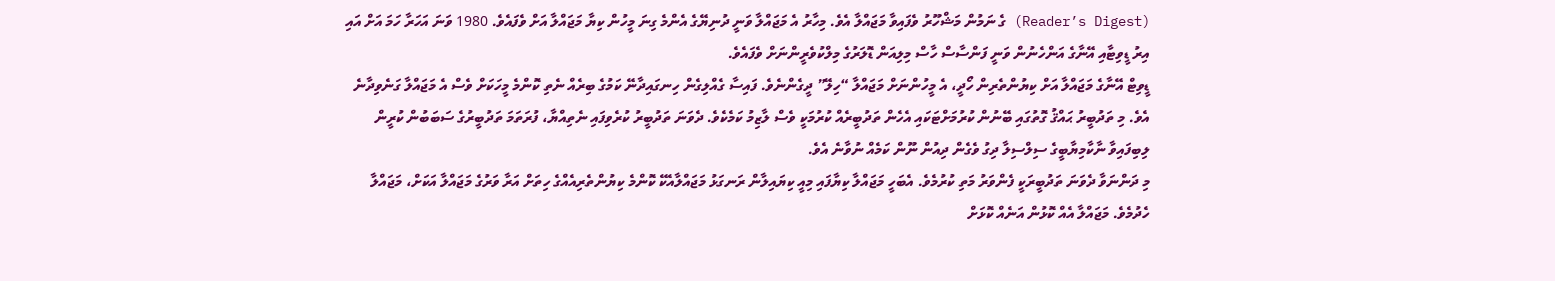(Reader’s Digest) ގެ ނަމުން މަޝްހޫރު ވެފައިވާ މަޖައްލާ އެވެ. މިހާރު އެ މަޖައްލާ ވަނީ ދުނިޔޭގެ އެންމެ ގިނަ މީހުން ކިޔާ މަޖައްލާ އަށް ވެފައެވެ. 1980 ވަނަ އަހަރާ ހަމަ އަށް އައި އިރު ޑީވިޓާއި އޭނާގެ އަންހެނުން ވަނީ ފަންސާސް ހާސް މިލިއަން ޑޮލަރުގެ މިލްކުވެރީންނަށް ވެފައެވެ.
ޑީވިޓް އޭނާގެ މަޖައްލާ އަށް ކިޔުންތެރިން ހޯދީ، އެ މީހުންނަށް މަޖައްލާ “ހިލޭ” ދީގެންނެވެ. ފައިސާ ގެއްލިގެން ހިނގައިދާނޭ ކަމުގެ ބިރެއް ނެތި ކޮންމެ މީހަކަށް ވެސް އެ މަޖައްލާ ގަނެވިދާނެ އެވެ. މި ތަދުބީރު ޙައްޤު ގޮތުގައި ބޭނުން ކުރުމަށްޓަކައި އެހެން ތަދުބީރެއް ކުރުމަކީ ވެސް ލާޒިމު ކަމެކެވެ. ދެވަނަ ތަދުބީރު ކުރެވިފައި ނެތިއްޔާ، ފުރަތަމަ ތަދުބީރުގެ ސަބަބުން ކުރީން ލިބިފައިވާ ނާކާމިޔާބީގެ ސިލްސިލާ ދިގު ވެގެން ދިއުން ނޫން ކަމެއް ނުވާނެ އެވެ.
މި ދަންނަވާ ދެވަނަ ތަދުބީރަކީ ފެންވަރު މަތި ކުރުމެވެ. އެބަހީ މަޖައްލާ ކިޔާފައި މިއީ ކިޔައިލާން ރަނގަޅު މަޖައްލާއެކޭ ކޮންމެ ކިޔުންތެރިއެއްގެ ހިތަށް އަރާ ވަރުގެ މަޖައްލާ އަކަށް، މަޖައްލާ ހެދުމެވެ. މަޖައްލާ އެއް ކޮޅުން އަނެއް ކޮޅަށް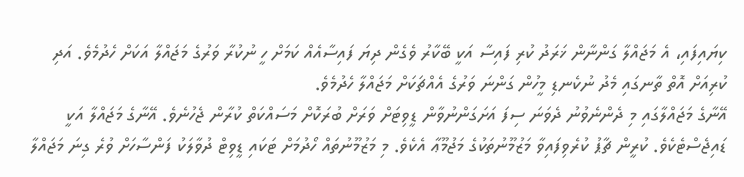ކިޔައިފައި، އެ މަޖައްލާ ގަންނާން ޚަރަދު ކުރި ފައިސާ އަކީ ބޭކާރު ވެގެން ދިޔަ ފައިސާއެއް ކަމަށް ހީ ނުކުރާ ވަރުގެ މަޖައްލާ އަކަށް ހެދުމެވެ. އަދި ކުރިއަށް އޮތް ތާނގައި މެދު ނުކެނޑި މީހުން ގަންނަ ވަރުގެ އެއްޗަކަށް މަޖައްލާ ހެދުމެވެ.
އޭނާގެ މަޖައްލާގައި މި ދެންނެވުނު ދެވަނަ ސިފަ އަށަގަންނުވާން ޑީވިޓަށް ވަރަށް ބުރަކޮށް މަސައްކަތް ކުރާން ޖެހުނެވެ. އޭނާގެ މަޖައްލާ އަކީ ޑައިޖެސްޓެކެވެ. ކުރީން ޗާޕު ކުރެވިފައިވާ މަޒުމޫނުތަކުގެ މަޖުމޫޢާ އެކެވެ. މި މަޒުމޫނުތައް ހޯދުމަށް ޓަކައި ޑީވިޓް ދުވާލަކު ފަންސާހަށް ވުރެ ގިނަ މަޖައްލާ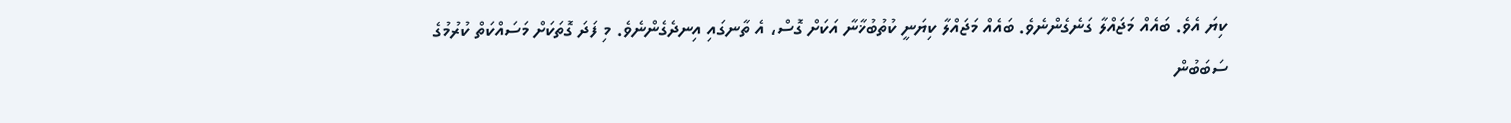ކިޔަ އެވެ. ބައެއް މަޖައްލާ ގަނެގެންނެވެ. ބައެއް މަޖައްލާ ކިޔަނީ ކުތުބުޚާނާ އަކަށް ގޮސް، އެ ތާނގައި އިނދެގެންނެވެ. މި ފަދަ ގޮތަކަށް މަސައްކަތް ކުރުމުގެ ސަބަބުން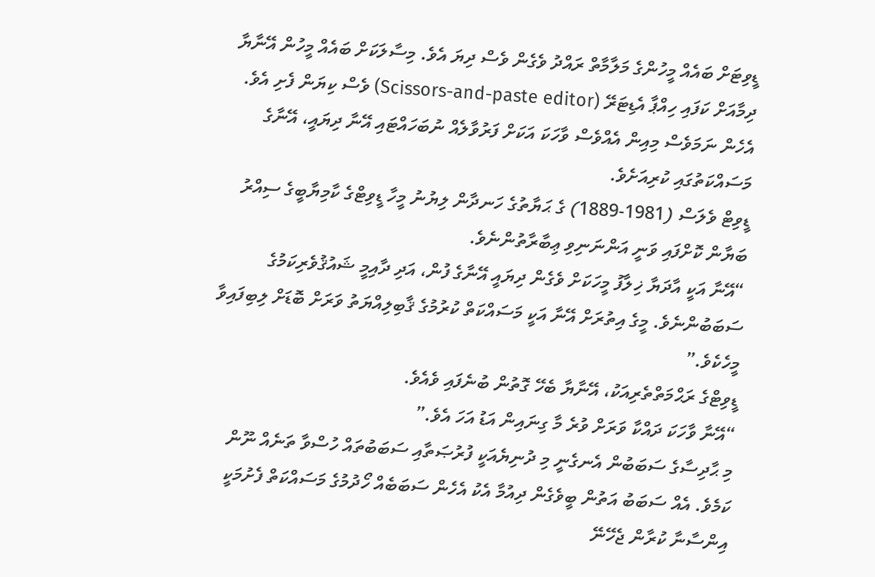ޑީވިޓަށް ބައެއް މީހުންގެ މަލާމާތް ރައްދު ވެގެން ވެސް ދިޔަ އެވެ. މިސާލަކަށް ބައެއް މީހުން އޭނާޔާ ދިމާއަށް ކަފައި ހިއްޕާ އެޑިޓަރޭ (Scissors-and-paste editor) ވެސް ކިޔަން ފެށި އެވެ. އެހެން ނަމަވެސް މިއިން އެއްވެސް ވާހަކަ އަކަށް ފަރުވާލެއް ނުބަހައްޓައި އޭނާ ދިޔައީ، އޭނާގެ މަސައްކަތުގައި ކުރިއަށެވެ.
ޑީވިޓް ވެލަސް (1981-1889) ގެ ޙަޔާތުގެ ހަނދާން ލިޔުނު މީހާ ޑީވިޓްގެ ކާމިޔާބީގެ ސިއްރު ބަޔާން ކޮށްފައި ވަނީ އަންނަނިވި ޢިބާރާތުންނެވެ.
“އޭނާ އަކީ އާދަޔާ ޚިލާފު މީހަކަށް ވެގެން ދިޔައީ އޭނާގެ ފުން، އަދި ދާއިމީ ޝައުޤުވެރިކަމުގެ ސަބަބުންނެވެ. މީގެ އިތުރަށް އޭނާ އަކީ މަސައްކަތް ކުރުމުގެ ޤާބިލިއްޔަތު ވަރަށް ބޮޑަށް ލިބިފައިވާ މީހެކެވެ.”
ޑީވިޓްގެ ރަޙްމަތްތެރިއަކު، އޭނާޔާ ބެހޭ ގޮތުން ބުނެފައި ވެއެވެ.
“އޭނާ ވާހަކަ ދައްކާ ވަރަށް ވުރެ މާ ގިނައިން އަޑު އަހަ އެވެ.”
މި ޙާދިސާގެ ސަބަބުން އެނގެނީ މި ދުނިޔެއަކީ ފުރުޞަތާއި ސަބަބުތައް ހުސްވާ ތަނެއް ނޫން ކަމެވެ. އެއް ސަބަބު އަތުން ބީވެގެން ދިއުމާ އެކު އެހެން ސަބަބެއް ހޯދުމުގެ މަސައްކަތް ފެށުމަކީ އިންސާނާ ކުރާން ޖެހޭނޭ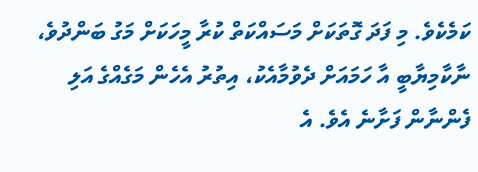ކަމެކެވެ. މި ފަދަ ގޮތަކަށް މަސައްކަތް ކުރާ މީހަކަށް މަގު ބަންދުވެ، ނާކާމިޔާބީ އާ ހަމައަށް ދެވުމާއެކު، އިތުރު އެހެން މަގެއްގެ އަލި ފެންނާން ފަށާނެ އެވެ. އެ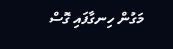މަގުން ހިނގާފައި ގޮސް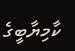ކާމިޔާބީގެ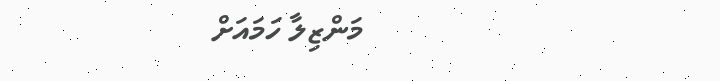މަންޒިލާ ހަމައަށް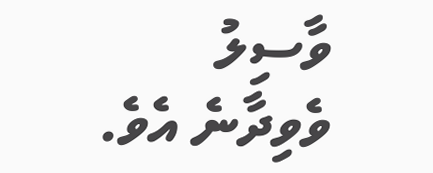ވާސިލު ވެވިދާނެ އެވެ.